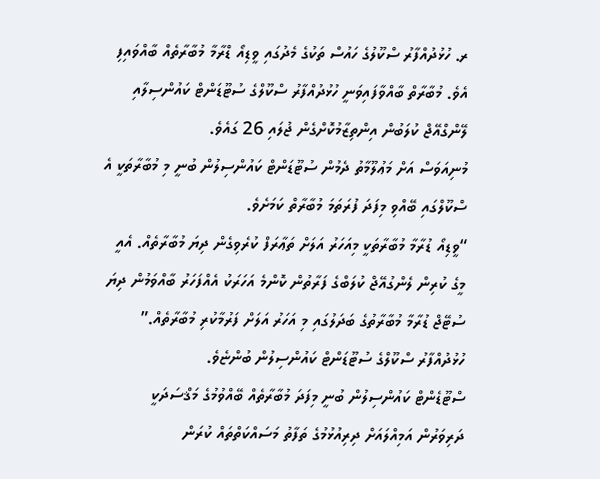ރ. ހުޅުދުއްފާރު ސްކޫލުގެ ހައުސް ތަކުގެ މެދުގައި ވީޑިއޯ ޑްރާމާ މުބާރާތެއް ބާއްވައިފި އެވެ. މުބާރާތް ބާއްވާފައިވަނީ ހުޅުދުއްފާރު ސްކޫލްގެ ސުޓޫޑަންޓް ކައުންސިލާއި ލޭންގްއޭޖް ކުލަބުން އިންތިޒާމުކޮށްގެން ޖުލައި 26 ގައެވެ.
މުނިއަވަސް އަށް މަޢުލޫމާތު ދެމުން ސުޓޫޑަންޓް ކައުންސިލުން ބުނީ މި މުބާރާތަކީ އެ ސްކޫލްގައި ބޭއްވި މިފަދަ ފުރަތަމަ މުބާރާތް ކަމަށެވެ.
“ވީޑިއޯ ޑުރާމާ މުބާރާތަކީ މިއަހަރު އަލަށް ތަޢާރަފް ކުރެވިގެން ދިޔަ މުބާރާތެއް. އެއީ މީގެ ކުރިން ލެންގުއޭޖް ކުލަބްގެ ފަރާތުން ކޮންމެ އަހަރަކު އެއްފަހަރު ބާއްވަމުން ދިޔަ ސުޓޭޖް ޑުރާމާ މުބާރާތުގެ ބަދަލުގައި މި އަހަރު އަލަށް ފަރުމާކުރި މުބާރާތެއް.” ހުޅުދުއްފާރު ސްކޫލްގެ ސުޓޫޑަންޓް ކައުންސިލުން ބުންޏެވެ.
ސްޓޫޑެންޓް ކައުންސިލުން ބުނީ މިފަދަ މުބާރާތެއް ބޭއްވުމުގެ މަޤްސަދަކީ ދަރިވަރުން އަމިއްލައަށް ދިރިއުޅުމުގެ ތަފާތު މަސައްކަތްތައް ކުރަން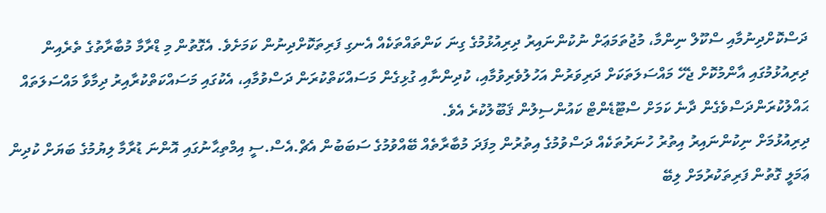ދަސްކޮށްދިނުމާއި ސްކޫލް ނިންމާ، މުޖުތަމަޢަށް ނުކުންނައިރު ދިރިއުޅުމުގެ ގިނަ ކަންތައްތަކެއް އެނގި ފަރިތަކޮށްދިނުން ކަމަށެވެ. އެގޮތުން މި ޑްރާމާ މުބާރާތުގެ ތެރެއިން ދިރިއުޅުމުގައި އާންމުކޮށް ޖެހޭ މައްސަލަތަކަށް ދަރިވަރުން އަހުލުވެރިވުމާއި، ކުދިންނާއި ގުޅިގެން މަސައްކަތްކުރަން ދަސްވުމާއި، އެކުގައި މަސައްކަތްކުރާއިރު ދިމާވާ މައްސަލަތައް ޙައްލުކުރަންދަސްވެގެން ދާނެ ކަމަށް ސްޓޫޑެންޓް ކައުންސިލުން ޤަބޫލުކުރެ އެވެ.
ދިރިއުޅުމަށް ނިކުންނައިރު އިތުރު ހުނަރުތަކެއް ދަސްވުމުގެ އިތުރުން މިފަދަ މުބާރާތެއް ބޭއްވުމުގެ ސަބަބުން އެޗް.އެސް.ސީ އިމްތިޙާނުގައި އޮންނަ ޑުރާމާ ލިޔުމުގެ ބަޔަށް ކުދިން ޢަމަލީ ގޮތުން ފަރިތަކުރުމަށް ލިބޭ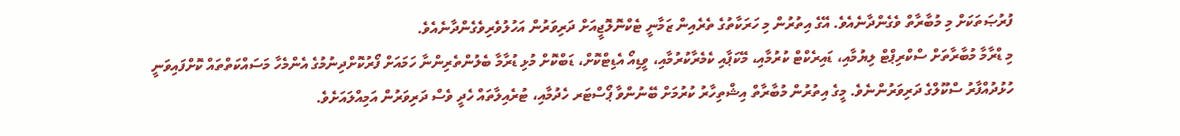ފުރުޞަތަކަށް މި މުބާރާތް ވެގެންދާނެއެވެ. އޭގެ އިތުރުން މި ހަރަކާތުގެ ތެރެއިން ޒަމާނީ ޓެކްނޮލޮޖީއަށް ދަރިވަރުން އަހުލުވެރިވެގެންދާނެއެވެ.
މި ޑްރާމާ މުބާރާތަށް ސްކްރިޕްޓް ލިޔުމާއި، ޑައިރެކްޓް ކުރުމާއި، މޭކަޕާއި ކެމެރާކުރުމާއި، ވީޑިއޯ އެޑިޓްކޮށް، ޑަބްކޮށް މުޅި ޑުރާމާ ބެލުންތެރިންނާ ހަމައަށް ފޯރުކޮށްދިނުމުގެ އެންމެހާ މަސައްކަތްތައް ކޮށްފައިވަނީ ހުޅުދުއްފާރު ސްކޫލްގެ ދަރިވަރުންނެވެ. މީގެ އިތުރުން މުބާރާތް އިޝްތިހާރު ކުރުމަށް ބޭނުންވާ ޕޯސްޓަރ ހެދުމާއި، ޓުރެއިލާތައް ހެދީ ވެސް ދަރިވަރުން އަމިއްލައަށެވެ.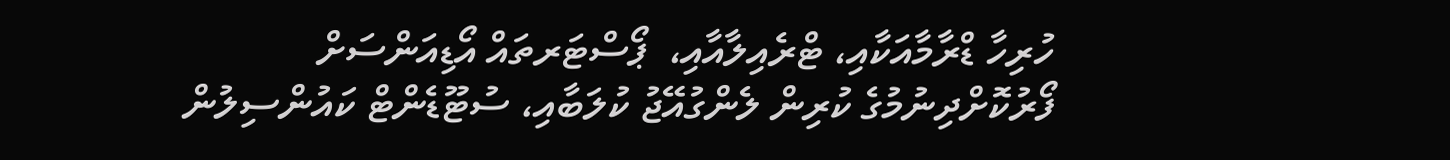ހުރިހާ ޑްރާމާއަކާއި، ޓްރެއިލާއާއި،  ޕޯސްޓަރތައް އޯޑިއަންސަށް ފޯރުކޮށްދިނުމުގެ ކުރިން ލެންގުއޭޖު ކުލަބާއި، ސުޓޫޑެންޓް ކައުންސިލުން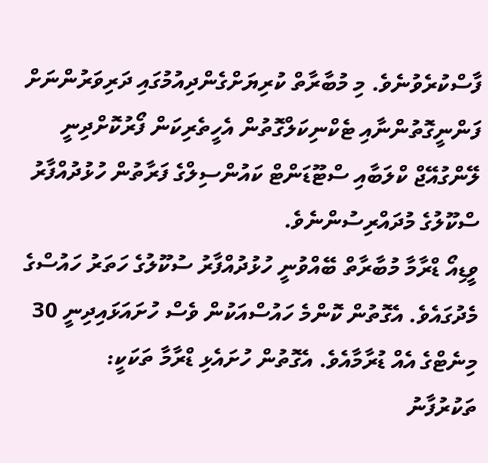ފާސްކުރެވުނެވެ. މި މުބާރާތް ކުރިޔަށްގެންދިއުމުގައި ދަރިވަރުންނަށް ފަންނީގޮތުންނާއި ޓެކްނިކަލްގޮތުން އެހީތެރިކަން ފޯރުކޮށްދިނީ ލޭންގުއޭޖް ކްލަބާއި ސްޓޫޑަންޓް ކައުންސިލްގެ ފަރާތުން ހުޅުދުއްފާރު ސްކޫލުގެ މުދައްރިސުންނެވެ.
ވީޑިއޯ ޑްރާމާ މުބާރާތް ބޭއްވުނީ ހުޅުދުއްފާރު ސުކޫލުގެ ހަތަރު ހައުސްގެ މެދުގައެވެ. އެގޮތުން ކޮންމެ ހައުސްއަކުން ވެސް ހުށައަޅައިދިނީ 30 މިނެޓްގެ އެއް ޑުރާމާއެވެ. އެގޮތުން ހުށައެޅި ޑްރާމާ ތަކަކީ:
ތަކުރުފާނު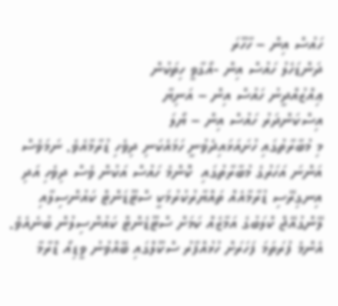ހައުސް އިން – ހާހޫރަ
ދަންޑަހެލު ހައުސް އިން -އޯގާވީ ހިތަކުން
ޢިއްޒުއްދީނު ހައުސް އިން – އަނިޔާ
އިސްކަންދަރު ހައުސް އިން – ޔޯލަ
މި މުބާރާތުގައި ހުށައަޅައިދެވުނީ ހަމައެކަނި ދިވެހި ޑުރާމާއެވެ. ނަމަވެސް އަންނަ އަހަރުގެ މުބާރާތުގައި  ކޮންމެ ހައުސް އަކުން ވެސް ދިވެހި އަދި އިނގިރޭސި ޑުރާމާއެއް ތައްޔާރުކުރުމަކީ ސްޓޫޑަންޓް ކައުންސިލާއި ލޭންގުއޭޖް ކްލަބުގެ އަމާޒެއް ކަމަށް ސްޓޫޑެންޓް ކައުންސިލުން ބުނެއެވެ.
އެންމެ ފުރަތަމަ ފަހަރަށް ހުޅުއްފާރު ސްކޫލްގައި ބޭއްވުނު ވީޑިއޯ ޑްރާމާ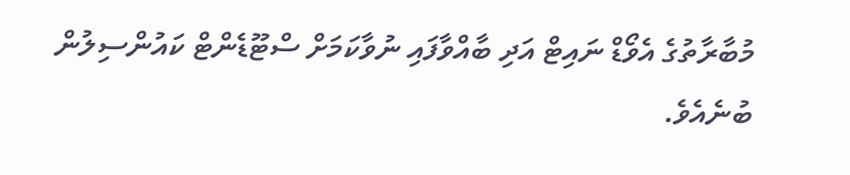މުބާރާތުގެ އެވޯޑް ނައިޓް އަދި ބާއްވާފައި ނުވާކަމަށް ސްޓޫޑެންޓް ކައުންސިލުން ބުނެއެވެ.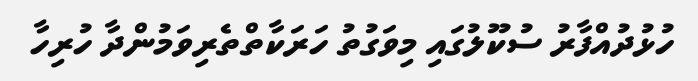ހުޅުދުއްފާރު ސުކޫލުގައި މިވަގުތު ހަރަކާތްތެރިވަމުންދާ ހުރިހާ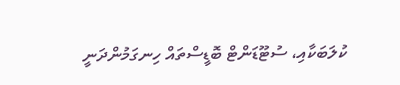ކުލަބަކާއި، ސުޓޫޑަންޓް ބޮޑީސްތައް ހިނގަމުންދަނީ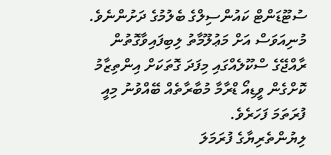ސުޓޫޑަންޓް ކައުންސިލްގެ ބެލުމުގެ ދަށުންނެވެ.
މުނިއަވަސް އަށް މަޢުލޫމާތު ލިބިފައިވާގޮތުން ރާއްޖޭގެ ސްކޫލެއްގައި މިފަދަ ގޮތަކަށް އިންތިޒާމު ކޮށްގެން ވީޑިއޯ ޑްރާމާ މުބާރާތެއް ބޭއްވުނު މިއީ ފުރަތަމަ ފަހަރެވެ.
ލިޔުންތެރިޔާގެ ފުރަމަލަ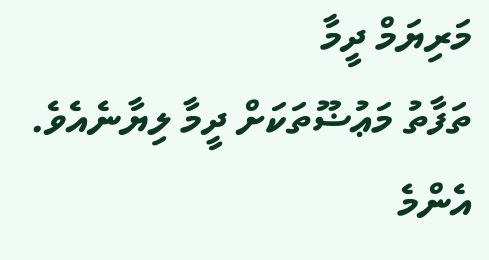މަރިޔަމް ދީމާ
ތަފާތު މަޢުޟޫތަކަށް ދީމާ ލިޔާނެއެވެ. އެންމެ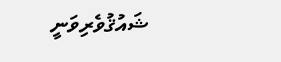ޝައުޤުވެރިވަނީ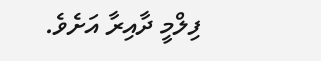ފިލްމީ ދާއިރާ އަށެވެ.